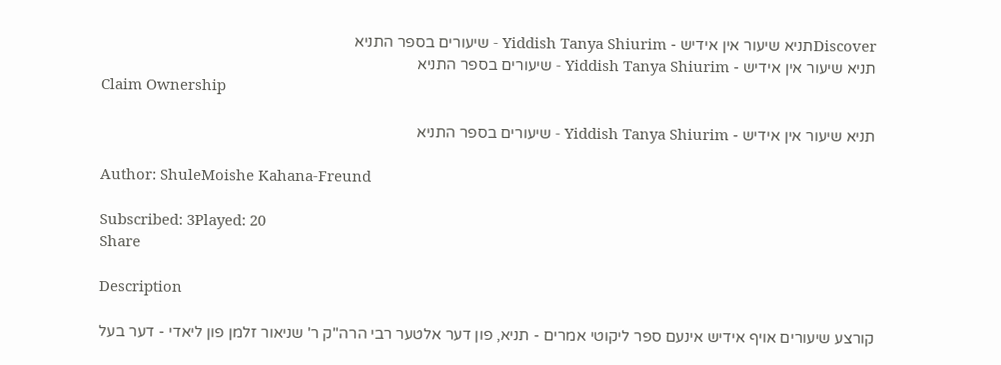Discoverתניא שיעור אין אידיש - Yiddish Tanya Shiurim - שיעורים בספר התניא
תניא שיעור אין אידיש - Yiddish Tanya Shiurim - שיעורים בספר התניא
Claim Ownership

תניא שיעור אין אידיש - Yiddish Tanya Shiurim - שיעורים בספר התניא

Author: ShuleMoishe Kahana-Freund

Subscribed: 3Played: 20
Share

Description

קורצע שיעורים אויף אידיש אינעם ספר ליקוטי אמרים - תניא, פון דער אלטער רבי הרה"ק ר' שניאור זלמן פון ליאדי - דער בעל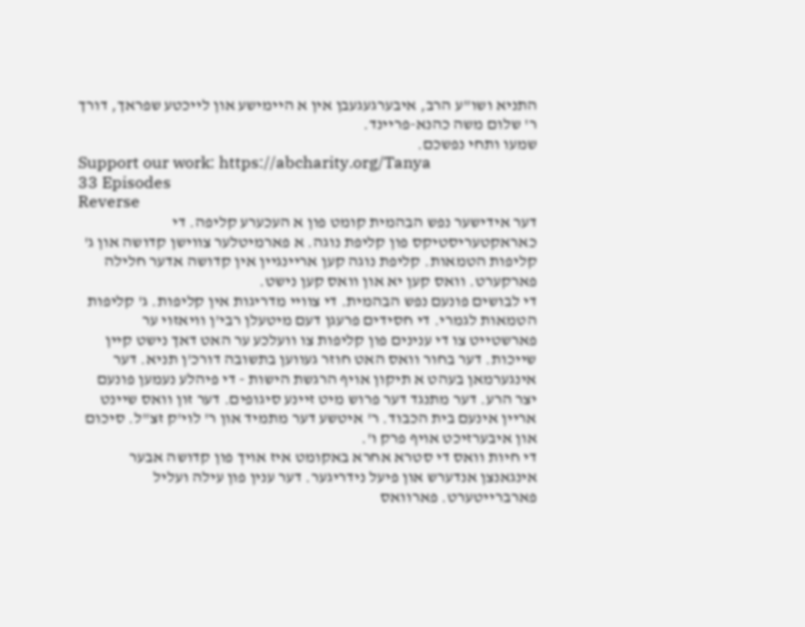התניא ושו"ע הרב, איבערגעגעבן אין א היימישע און לייכטע שפראך, דורך ר' שלום משה כהנא-פריינד.
שמעו ותחי נפשכם.
Support our work: https://abcharity.org/Tanya
33 Episodes
Reverse
דער אידישער נפש הבהמית קומט פון א העכערע קליפה. די כאראקטעריסטיקס פון קליפת נוגה. א פארמיטלער צווישן קדושה און ג' קליפות הטמאות. קליפת נוגה קען אריינגיין אין קדושה אדער חלילה פארקערט. וואס קען יא און וואס קען נישט.
די לבושים פונעם נפש הבהמית. די צוויי מדריגות אין קליפות. ג' קליפות הטמאות לגמרי. די חסידים פרעגן דעם מיטעלן רבי'ן וויאזוי ער פארשטייט צו די ענינים פון קליפות צו וועלכע ער האט דאך נישט קיין שייכות. דער בחור וואס האט חוזר געווען בתשובה דורכ'ן תניא. דער אינגערמאן בעהט א תיקון אויף הרגשת הישות - די פיהלע נעמען פונעם יצר הרע. דער מתנגד דער פרוש מיט זיינע סיגופים. דער זון וואס שיינט אריין אינעם בית הכבוד. ר' איטשע דער מתמיד און ר' לוי'ק זצ"ל. סיכום און איבערזיכט אויף פרק ו'.
די חיות וואס די סטרא אחרא באקומט איז אויך פון קדושה אבער אינגאנצן אנדערש און פיעל נידריגער. דער ענין פון עילה ועליל פארברייטערט. פארוואס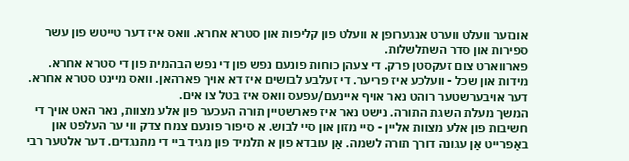אונזער וועלט ווערט אנגערופן א וועלט פון קליפות און סטרא אחרא. וואס איז דער טייטש פון עשר ספירות און סדר השתלשלות.
פארווארט צום זעקסטן פרק. די צעהן כוחות פונעם נפש פון די נפש הבהמית פון די סטרא אחרא. מידות און שכל - וועלכע איז פריער. די זעלבע לבושים איז דא אויך פארהאן. וואס מיינט סטרא אחרא. דער אויבערשטער רוהט נאר אויף איינעם/עפעס וואס איז בטל צו אים.
המשך מעלת השגת התורה. נישט נאר איז פארשטיין תורה העכער פון אלע מצוות, נאר האט אויך די חשיבות פון אלע מצוות אליין - סיי מזון און סיי לבוש. א סיפור פונעם צמח צדק ווי ער העלפט און באַפרייט אַן עגונה דורך תורה לשמה. אַן עובדא פון א תלמיד פון מגיד ביי די מתנגדים. דער אלטער רבי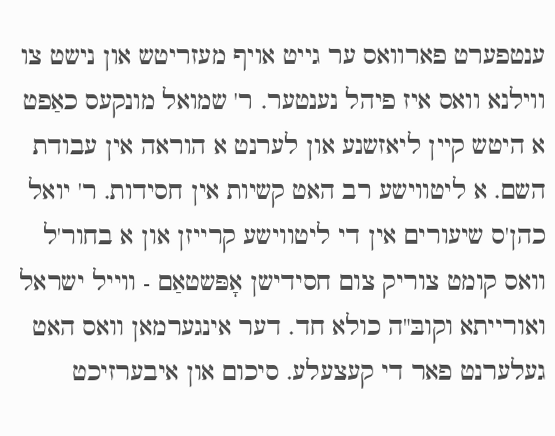ענטפערט פארוואס ער גייט אויף מעזריטש און נישט צו ווילנא וואס איז פיהל נענטער. ר' שמואל מונקעס כאַפט א היטש קיין ליאזשנע און לערנט א הוראה אין עבודת השם. א ליטווישע רב האט קשיות אין חסידות. ר' יואל כהן'ס שיעורים אין די ליטווישע קרייזן און א בחור'ל וואס קומט צוריק צום חסידישן אָפּשטאַם - ווייל ישראל ואורייתא וקובּ"ה כולא חד. דער אינגערמאן וואס האט געלערנט פאר די קעצעלע. סיכום און איבערזיכט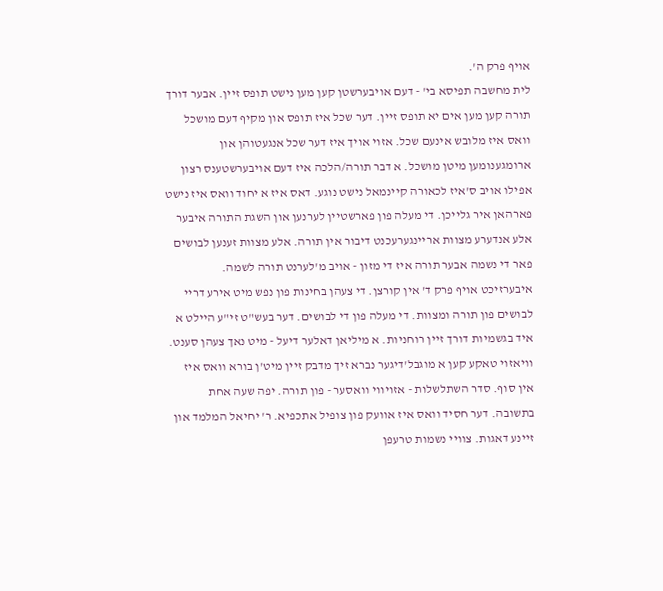אויף פרק ה'.
לית מחשבה תפיסא בי' - דעם אויבערשטן קען מען נישט תופס זיין. אבער דורך תורה קען מען אים יא תופס זיין. דער שכל איז תופס און מקיף דעם מושכל וואס איז מלובש אינעם שכל. אזוי אויך איז דער שכל אנגעטוהן און ארומגענומען מיטן מושכל. א דבר תורה/הלכה איז דעם אויבערשטענס רצון אפילו אויב ס'איז לכאורה קיינמאל נישט נוגע. דאס איז א יחוד וואס איז נישט פארהאן איר גלייכן. די מעלה פון פארשטיין לערנען און השגת התורה איבער אלע אנדערע מצוות אריינגערעכנט דיבור אין תורה. אלע מצוות זענען לבושים פאר די נשמה אבער תורה איז די מזון - אויב מ'לערנט תורה לשמה.
איבערזיכט אויף פרק ד' אין קורצן. די צעהן בחינות פון נפש מיט אירע דריי לבושים פון תורה ומצוות. די מעלה פון די לבושים. דער בעש"ט זי"ע היילט א איד בגשמיות דורך זיין רוחניות. א מיליאן דאלער דיעל - מיט נאך צעהן סענט. וויאזוי טאקע קען א מוגבל'דיגער נברא זיך מדבק זיין מיט'ן בורא וואס איז אין סוף. סדר השתלשלות - אזויווי וואסער - פון תורה. יפה שעה אחת בתשובה. דער חסיד וואס איז אוועק פון צופיל אתכפיא. ר' יחיאל המלמד און זיינע דאגות. צוויי נשמות טרעפן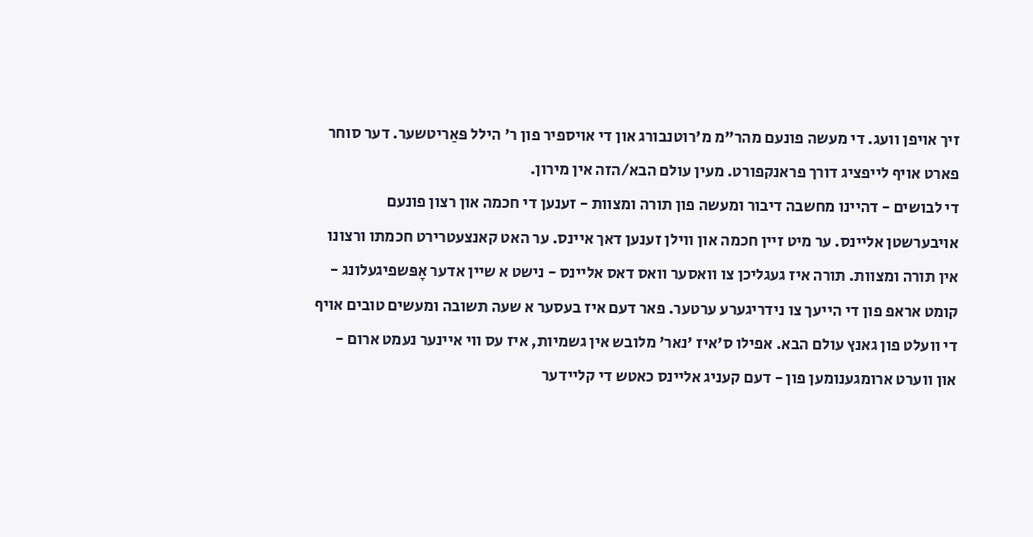זיך אויפן וועג. די מעשה פונעם מהר"מ מ'רוטנבורג און די אויספיר פון ר' הילל פּאַריטשער. דער סוחר פארט אויף לייפציג דורך פראנקפורט. מעין עולם הבא/הזה אין מירון.
די לבושים - דהיינו מחשבה דיבור ומעשה פון תורה ומצוות - זענען די חכמה און רצון פונעם אויבערשטן אליינס. ער מיט זיין חכמה און ווילן זענען דאך איינס. ער האט קאנצעטרירט חכמתו ורצונו אין תורה ומצוות. תורה איז געגליכן צו וואסער וואס דאס אליינס - נישט א שיין אדער אָפּשפיגעלונג - קומט אראפ פון די הייעך צו נידריגערע ערטער. פאר דעם איז בעסער א שעה תשובה ומעשים טובים אויף די וועלט פון גאנץ עולם הבא. אפילו ס'איז 'נאר' מלובש אין גשמיות, איז עס ווי איינער נעמט ארום - און ווערט ארומגענומען פון - דעם קעניג אליינס כאטש די קליידער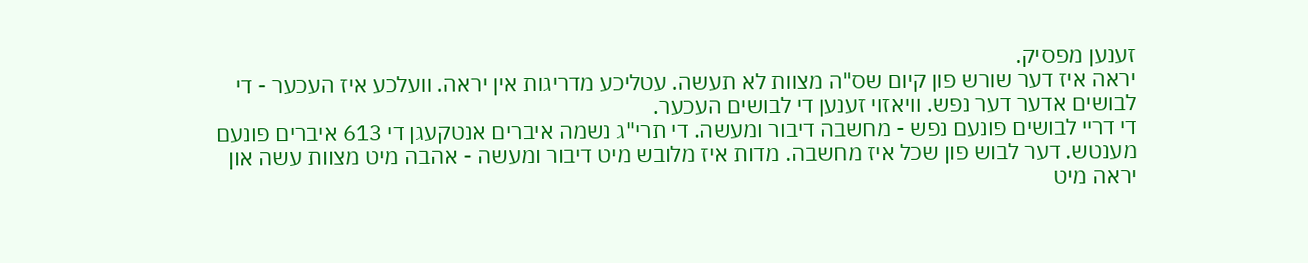זענען מפסיק.
יראה איז דער שורש פון קיום שס"ה מצוות לא תעשה. עטליכע מדריגות אין יראה. וועלכע איז העכער - די לבושים אדער דער נפש. וויאזוי זענען די לבושים העכער.
די דריי לבושים פונעם נפש - מחשבה דיבור ומעשה. די תרי"ג נשמה איברים אנטקעגן די 613 איברים פונעם מענטש. דער לבוש פון שכל איז מחשבה. מדות איז מלובש מיט דיבור ומעשה - אהבה מיט מצוות עשה און יראה מיט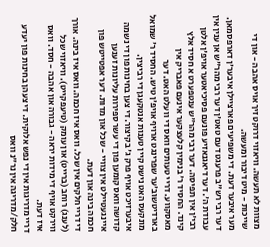מצוות לא תעשה. וויאזוי דרוקט זיך אויס אהבה - און די שייכות - מיט דיבור ומעשה.
מער איבער דעת. די משפיעים פארציילן איבער'ן דארפסמאן. דער רבי רש"ב פרעגט דעם טאט'ן דער רבי מהר"ש אן ענין אין עבודת ה'. דער דיאגנאזיע פונעם פסיכיאטער אויפ'ן אלטן רבי'ן אין תפיסה. דער רבי מהר"ש ענטפערט א חסיד אלץ קינד. החסיד ר' בנימין קלעצקער אינעם פאבריק אין מאסקווע. דריי טעותים וואס די וועלט האט. דער בארדיטשוב'ער שפרינגט ארויף אויפ'ן טיש. החסיד ר' שמואל מונקעס האט נישט קיין טענות אנטקעגן די רביצין. איבערזיכט אויף פרק ג' בקיצור. די צען בחינות פון די נשמה קדושה וואס קומען פון די עשר ספירות עליונות זענען איינגעטיילט אין צוויי - שכל און מדות. דער אפטייטש פון חכמה בינה און דעת.
די דריי חלקים אין שכל. וואס איז חכמה. וואס איז בינה. אורך (לענג) רוחב (ברייט) און עומק (טיעפקייט). וויאזוי שכל ווירקט אויף די מידות יראה - גבורה און אהבה - חסד. וואס איז דעת.
דריי מדריגות אין די נפש אלוקית. די צעהן בחינות פון יעדע חלק/מדריגה אין נר"נ וואס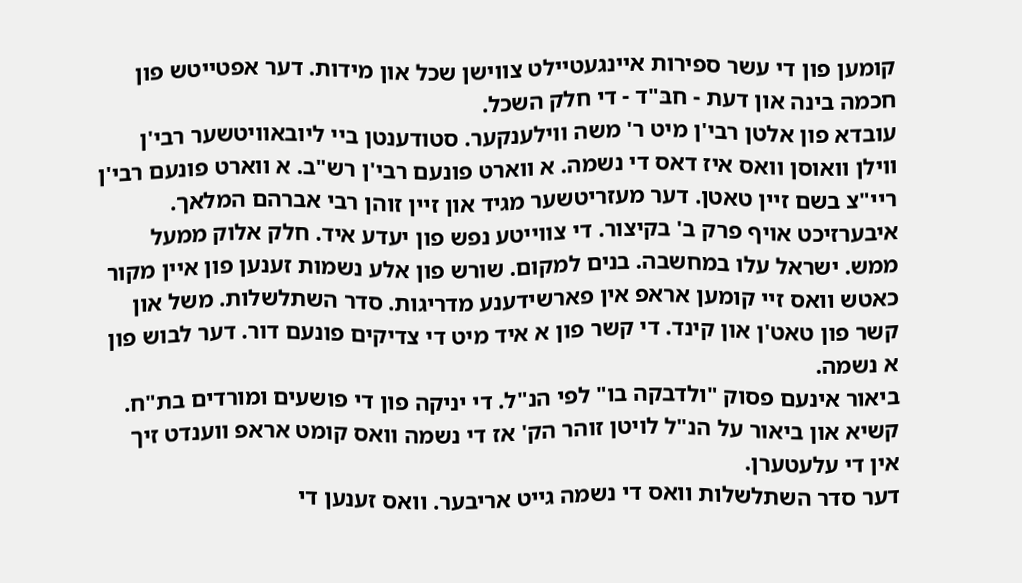קומען פון די עשר ספירות איינגעטיילט צווישן שכל און מידות. דער אפטייטש פון חכמה בינה און דעת - חבּ"ד - די חלק השכל.
עובדא פון אלטן רבי'ן מיט ר' משה ווילענקער. סטודענטן ביי ליובאוויטשער רבי'ן ווילן וואוסן וואס איז דאס די נשמה. א ווארט פונעם רבי'ן רש"ב. א ווארט פונעם רבי'ן ריי"צ בשם זיין טאטן. דער מעזריטשער מגיד און זיין זוהן רבי אברהם המלאך. איבערזיכט אויף פרק ב' בקיצור. די צווייטע נפש פון יעדע איד. חלק אלוק ממעל ממש. ישראל עלו במחשבה. בנים למקום. שורש פון אלע נשמות זענען פון איין מקור כאטש וואס זיי קומען אראפ אין פארשידענע מדריגות. סדר השתלשלות. משל און קשר פון טאט'ן און קינד. די קשר פון א איד מיט די צדיקים פונעם דור. דער לבוש פון א נשמה.
ביאור אינעם פסוק "ולדבקה בו" לפי הנ"ל. די יניקה פון די פושעים ומורדים בת"ח. קשיא און ביאור על הנ"ל לויטן זוהר הק' אז די נשמה וואס קומט אראפ ווענדט זיך אין די עלעטערן.
דער סדר השתלשלות וואס די נשמה גייט אריבער. וואס זענען די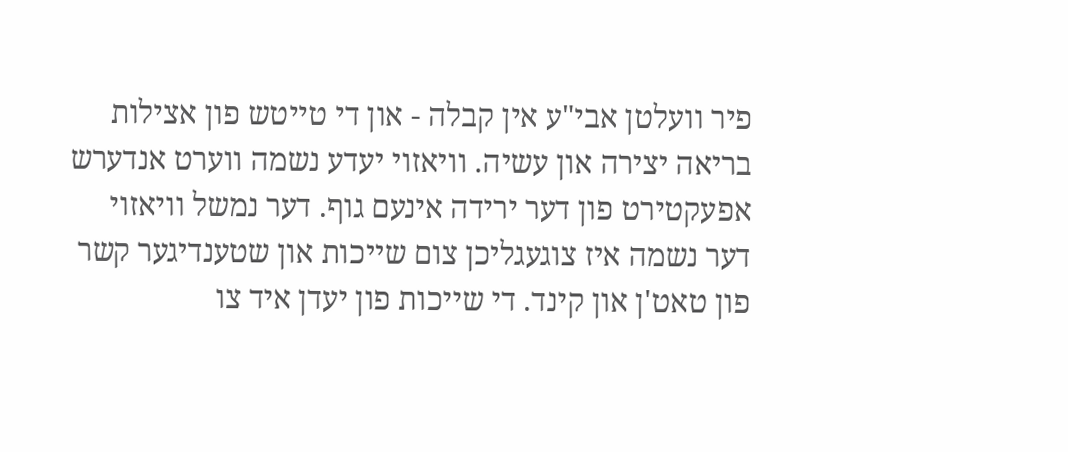פיר וועלטן אבי"ע אין קבלה - און די טייטש פון אצילות בריאה יצירה און עשיה. וויאזוי יעדע נשמה ווערט אנדערש אפעקטירט פון דער ירידה אינעם גוף. דער נמשל וויאזוי דער נשמה איז צוגעגליכן צום שייכות און שטענדיגער קשר פון טאט'ן און קינד. די שייכות פון יעדן איד צו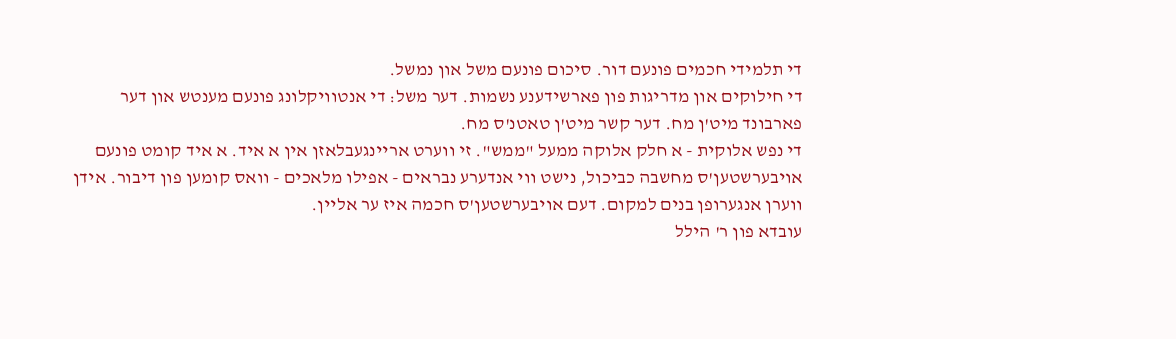די תלמידי חכמים פונעם דור. סיכום פונעם משל און נמשל.
די חילוקים און מדריגות פון פארשידענע נשמות. דער משל: די אנטוויקלונג פונעם מענטש און דער פארבונד מיט'ן מח. דער קשר מיט'ן טאטנ'ס מח.
די נפש אלוקית - א חלק אלוקה ממעל "ממש". זי ווערט אריינגעבלאזן אין א איד. א איד קומט פונעם אויבערשטען'ס מחשבה כביכול, נישט ווי אנדערע נבראים - אפילו מלאכים - וואס קומען פון דיבור. אידן ווערן אנגערופן בנים למקום. דעם אויבערשטען'ס חכמה איז ער אליין.
עובדא פון ר' הילל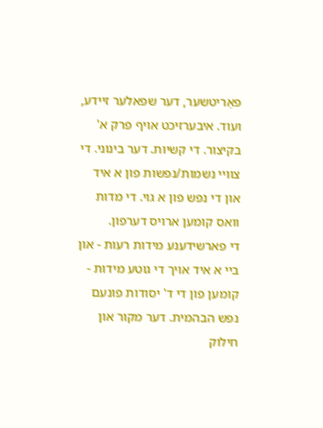פאַריטשער, דער שפאלער זיידע, ועוד. איבערזיכט אויף פרק א' בקיצור. די קשיות. דער בינוני. די צוויי נשמות/נפשות פון א איד און די נפש פון א גוי. די מדות וואס קומען ארויס דערפון.
די פארשידענע מידות רעות - און ביי א איד אויך די גוטע מידות - קומען פון די ד' יסודות פונעם נפש הבהמית. דער מקור און חילוק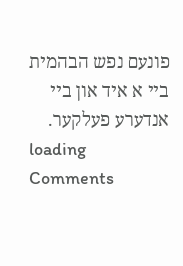פונעם נפש הבהמית ביי א איד און ביי אנדערע פעלקער.
loading
Comments